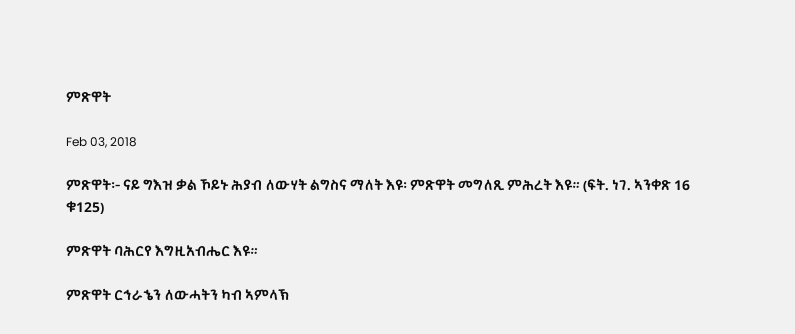ምጽዋት

Feb 03, 2018

ምጽዋት፡- ናይ ግእዝ ቃል ኾይኑ ሕያብ ለውሃት ልግስና ማለት እዩ፡ ምጽዋት መግለጺ ምሕረት እዩ። (ፍት. ነገ. ኣንቀጽ 16 ቁ125)

ምጽዋት ባሕርየ እግዚአብሔር እዩ።

ምጽዋት ርኅራኄን ለውሓትን ካብ ኣምላኽ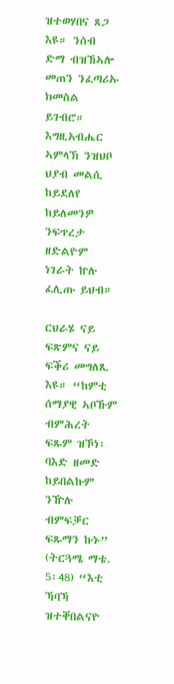ዝተወሃበና ጸጋ እዩ። ንሰብ ድማ ብዝኸኣሎ መጠን ንፈጣሪኡ ክመስል ይገብሮ። እግዚአብሔር ኣምላኽ ንዝህቦ ህያብ መልሲ ከይደለየ ከይለመንዎ ንፍጥረታ ዘድልዮም ነገራት ኵሉ ፈሊጡ ይህብ።

ርህራሄ ናይ ፍጽምና ናይ ፍቕሪ መግለጺ እዩ። “ከምቲ ሰማያዊ ኣቦኹም ብምሕረት ፍጹም ዝኾነ፡ ባእድ ዘመድ ከይበልኩም ንዅሉ ብምፍቓር ፍጹማን ኩኑ” (ትርጓሜ ማቴ. 5፡48) “እቲ ኻባኻ ዝተቐበልናዮ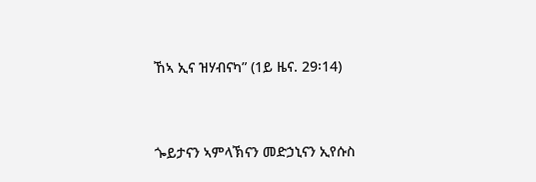ኸኣ ኢና ዝሃብናካ” (1ይ ዜና. 29፡14)


ጐይታናን ኣምላኽናን መድኃኒናን ኢየሱስ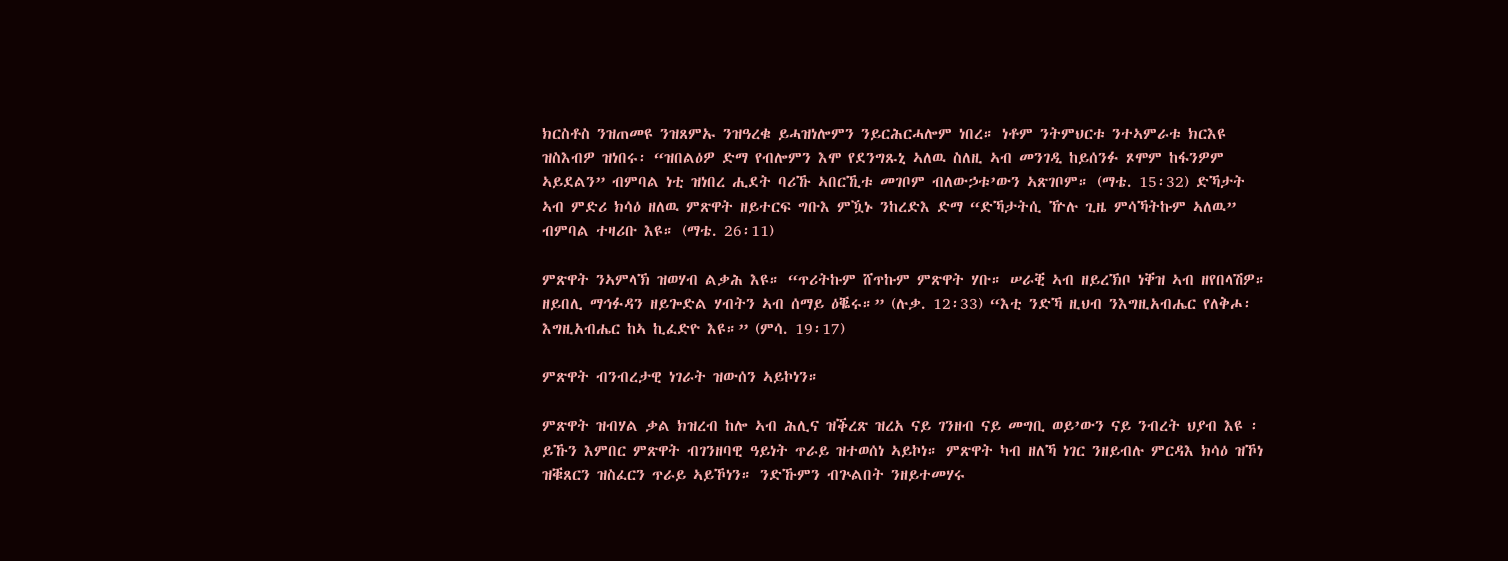ክርስቶስ ንዝጠመዩ ንዝጸምኡ ንዝዓረቁ ይሓዝነሎምን ንይርሕርሓሎም ነበረ። ነቶም ንትምህርቱ ንተኣምራቱ ክርእዩ ዝስእብዎ ዝነበሩ፡ “ዝበልዕዎ ድማ የብሎምን እሞ የደንግጹኒ ኣለዉ ስለዚ ኣብ መንገዲ ከይሰንፉ ጾሞም ከፋንዎም ኣይደልን” ብምባል ነቲ ዝነበረ ሒደት ባሪኹ ኣበርኺቱ መገቦም ብለውኃቱ’ውን ኣጽገቦም። (ማቴ. 15፡32) ድኻታት ኣብ ምድሪ ክሳዕ ዘለዉ ምጽዋት ዘይተርፍ ግቡእ ምዃኑ ንከረድእ ድማ “ድኻታትሲ ዅሉ ጊዜ ምሳኻትኩም ኣለዉ” ብምባል ተዛሪቡ እዩ። (ማቴ. 26፡11)

ምጽዋት ንኣምላኽ ዝወሃብ ልቃሕ እዩ። “ጥሪትኩም ሸጥኩም ምጽዋት ሃቡ። ሠራቒ ኣብ ዘይረኽቦ ነቐዝ ኣብ ዘየበላሽዎ። ዘይበሊ ማኅፉዳን ዘይጐድል ሃብትን ኣብ ሰማይ ዕቘሩ።” (ሉቃ. 12፡33) “እቲ ንድኻ ዚህብ ንእግዚአብሔር የለቅሖ፡ እግዚአብሔር ከኣ ኪፈድዮ እዩ።” (ምሳ. 19፡17)

ምጽዋት ብንብረታዊ ነገራት ዝውሰን ኣይኮነን።

ምጽዋት ዝብሃል ቃል ክዝረብ ከሎ ኣብ ሕሊና ዝቕረጽ ዝረአ ናይ ገንዘብ ናይ መግቢ ወይ’ውን ናይ ንብረት ህያብ እዩ ፡ ይኹን እምበር ምጽዋት ብገንዘባዊ ዓይነት ጥራይ ዝተወሰነ ኣይኮነ። ምጽዋት ካብ ዘለኻ ነገር ንዘይብሉ ምርዳእ ክሳዕ ዝኾነ ዝቑጸርን ዝስፈርን ጥራይ ኣይኾነን። ንድኹምን ብጕልበት ንዘይተመሃሩ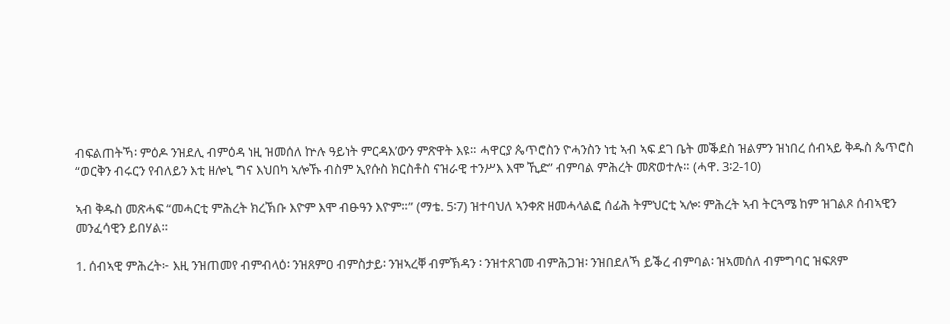ብፍልጠትኻ፡ ምዕዶ ንዝደሊ ብምዕዳ ነዚ ዝመሰለ ኵሉ ዓይነት ምርዳእ’ውን ምጽዋት እዩ። ሓዋርያ ጴጥሮስን ዮሓንስን ነቲ ኣብ ኣፍ ደገ ቤት መቕደስ ዝልምን ዝነበረ ሰብኣይ ቅዱስ ጴጥሮስ “ወርቅን ብሩርን የብለይን እቲ ዘሎኒ ግና እህበካ ኣሎኹ ብስም ኢየሱስ ክርስቶስ ናዝራዊ ተንሥእ እሞ ኺድ” ብምባል ምሕረት መጽወተሉ። (ሓዋ. 3፡2-10)

ኣብ ቅዱስ መጽሓፍ “መሓርቲ ምሕረት ክረኽቡ እዮም እሞ ብፁዓን እዮም።” (ማቴ. 5፡7) ዝተባህለ ኣንቀጽ ዘመሓላልፎ ሰፊሕ ትምህርቲ ኣሎ፡ ምሕረት ኣብ ትርጓሜ ከም ዝገልጾ ሰብኣዊን መንፈሳዊን ይበሃል።

1. ሰብኣዊ ምሕረት፦ እዚ ንዝጠመየ ብምብላዕ፡ ንዝጸምዐ ብምስታይ፡ ንዝኣረቐ ብምኽዳን ፡ ንዝተጸገመ ብምሕጋዝ፡ ንዝበደለኻ ይቕረ ብምባል፡ ዝኣመሰለ ብምግባር ዝፍጸም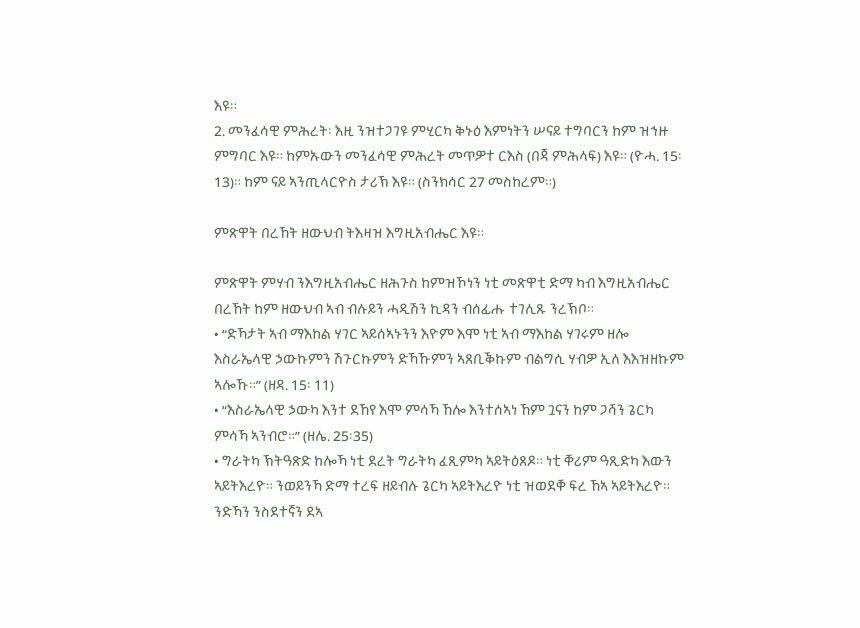እዩ።
2. መንፈሳዊ ምሕረት፡ እዚ ንዝተጋገዩ ምሂርካ ቅኑዕ እምነትን ሠናይ ተግባርን ከም ዝኅዙ ምግባር እዩ። ከምኡውን መንፈሳዊ ምሕረት መጥዎተ ርእስ (በጃ ምሕላፍ) እዩ። (ዮሓ. 15፡13)። ከም ናይ ኣንጢላርዮስ ታሪኽ እዩ። (ስንክሳር 27 መስከረም።)

ምጽዋት በረኸት ዘውህብ ትእዛዝ እግዚአብሔር እዩ።

ምጽዋት ምሃብ ንእግዚአብሔር ዘሕጉስ ከምዝኾነን ነቲ መጽዋቲ ድማ ካብ እግዚአብሔር በረኸት ከም ዘውህብ ኣብ ብሉይን ሓዲሽን ኪዳን ብሰፊሑ ተገሊጹ ንረኽቦ።
• “ድኻታት ኣብ ማእከል ሃገር ኣይሰኣኑንን እዮም እሞ ነቲ ኣብ ማእከል ሃገሩም ዘሎ እስራኤላዊ ኃውኩምን ሽጉርኩምን ድኻኹምን ኣጸቢቕኩም ብልግሲ ሃብዎ ኢለ እእዝዘኩም ኣሎኹ።” (ዘዳ. 15፡ 11)
• “እስራኤላዊ ኃውካ እንተ ደኸየ እሞ ምሳኻ ኸሎ እንተሰኣነ ኸም ጓናን ከም ጋሻን ጌርካ ምሳኻ ኣንብሮ።” (ዘሌ. 25፡35)
• ግራትካ ኽትዓጽድ ከሎኻ ነቲ ደረት ግራትካ ፈጺምካ ኣይትዕጸዶ። ነቲ ቐሪም ዓጺድካ እውን ኣይትእረዮ። ንወይንኻ ድማ ተረፍ ዘይብሉ ጌርካ ኣይትእረዮ ነቲ ዝወደቐ ፍረ ኸኣ ኣይትእረዮ። ንድኻን ንስደተኛን ደኣ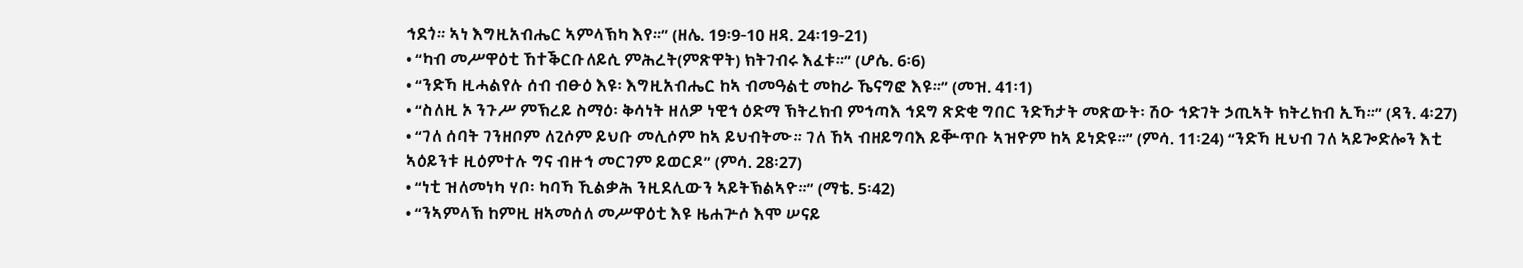ኅደጎ። ኣነ እግዚአብሔር ኣምላኽካ እየ።” (ዘሌ. 19፡9-10 ዘዳ. 24፡19-21)
• “ካብ መሥዋዕቲ ኸተቕርቡለይሲ ምሕረት(ምጽዋት) ክትገብሩ እፈቱ።” (ሆሴ. 6፡6)
• “ንድኻ ዚሓልየሉ ሰብ ብፁዕ እዩ፡ እግዚአብሔር ከኣ ብመዓልቲ መከራ ኼናግፎ እዩ።” (መዝ. 41፡1)
• “ስለዚ ኦ ንጉሥ ምኽረይ ስማዕ፡ ቅሳነት ዘለዎ ነዊኅ ዕድማ ኽትረክብ ምኅጣእ ኅደግ ጽድቂ ግበር ንድኻታት መጽውት፡ ሽዑ ኅድገት ኃጢኣት ክትረክብ ኢኻ።” (ዳን. 4፡27)
• “ገለ ሰባት ገንዘቦም ለጊሶም ይህቡ መሊሶም ከኣ ይህብትሙ። ገለ ኸኣ ብዘይግባእ ይቝጥቡ ኣዝዮም ከኣ ይነድዩ።” (ምሳ. 11፡24) “ንድኻ ዚህብ ገለ ኣይጐድሎን እቲ ኣዕይንቱ ዚዕምተሉ ግና ብዙኅ መርገም ይወርዶ” (ምሳ. 28፡27)
• “ነቲ ዝለመነካ ሃቦ፡ ካባኻ ኺልቃሕ ንዚደሊውን ኣይትኽልኣዮ።” (ማቴ. 5፡42)
• “ንኣምላኽ ከምዚ ዘኣመሰለ መሥዋዕቲ እዩ ዜሐጕሶ እሞ ሠናይ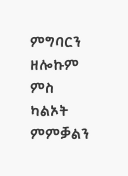ምግባርን ዘሎኩም ምስ ካልኦት ምምቓልን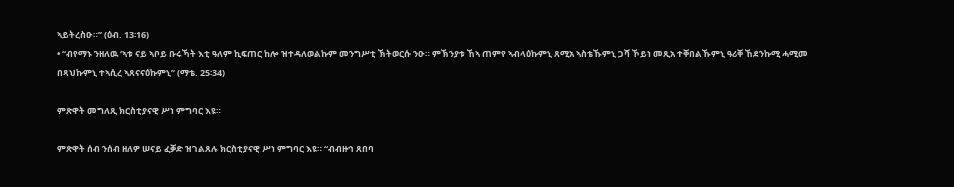ኣይትረስዑ።” (ዕብ. 13፡16)
• “ብየማኑ ንዘለዉ ‘ኣቱ ናይ ኣቦይ ቡሩኻት እቲ ዓለም ኪፍጠር ከሎ ዝተዳለወልኩም መንግሥቲ ኽትወርሱ ንዑ። ምኽንያቱ ኸኣ ጠምየ ኣብላዕኩምኒ ጸሚአ ኣስቴኹምኒ ጋሻ ኾይነ መጺአ ተቐበልኹምኒ ዓሪቐ ኸደንኩሚ ሓሚመ በጻህኩምኒ ተኣሲረ ኣጸናናዕኩምኒ” (ማቴ. 25፡34)

ምጽዋት መግለጺ ክርስቲያናዊ ሥነ ምግባር እዩ።

ምጽዋት ሰብ ንሰብ ዘለዎ ሠናይ ፈቓድ ዝገልጸሉ ክርስቲያናዊ ሥነ ምግባር እዩ። “ብብዙኅ ጸበባ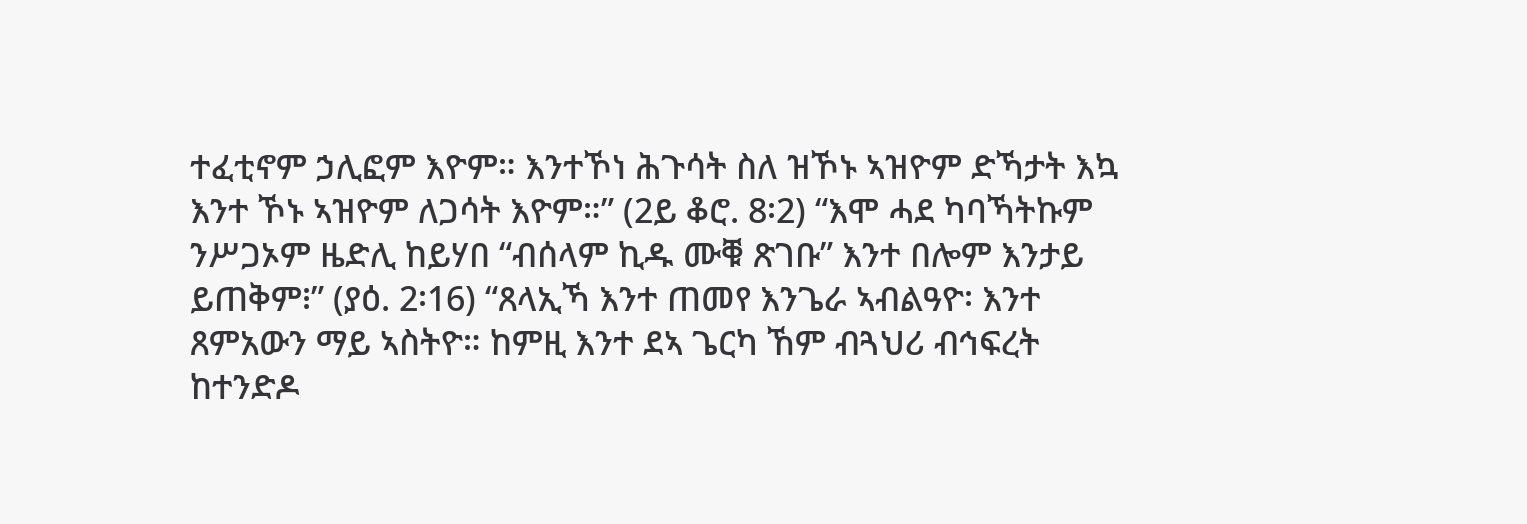ተፈቲኖም ኃሊፎም እዮም። እንተኾነ ሕጉሳት ስለ ዝኾኑ ኣዝዮም ድኻታት እኳ እንተ ኾኑ ኣዝዮም ለጋሳት እዮም።” (2ይ ቆሮ. 8፡2) “እሞ ሓደ ካባኻትኩም ንሥጋኦም ዜድሊ ከይሃበ “ብሰላም ኪዱ ሙቑ ጽገቡ” እንተ በሎም እንታይ ይጠቅም፧” (ያዕ. 2፡16) “ጸላኢኻ እንተ ጠመየ እንጌራ ኣብልዓዮ፡ እንተ ጸምአውን ማይ ኣስትዮ። ከምዚ እንተ ደኣ ጌርካ ኸም ብጓህሪ ብኅፍረት ከተንድዶ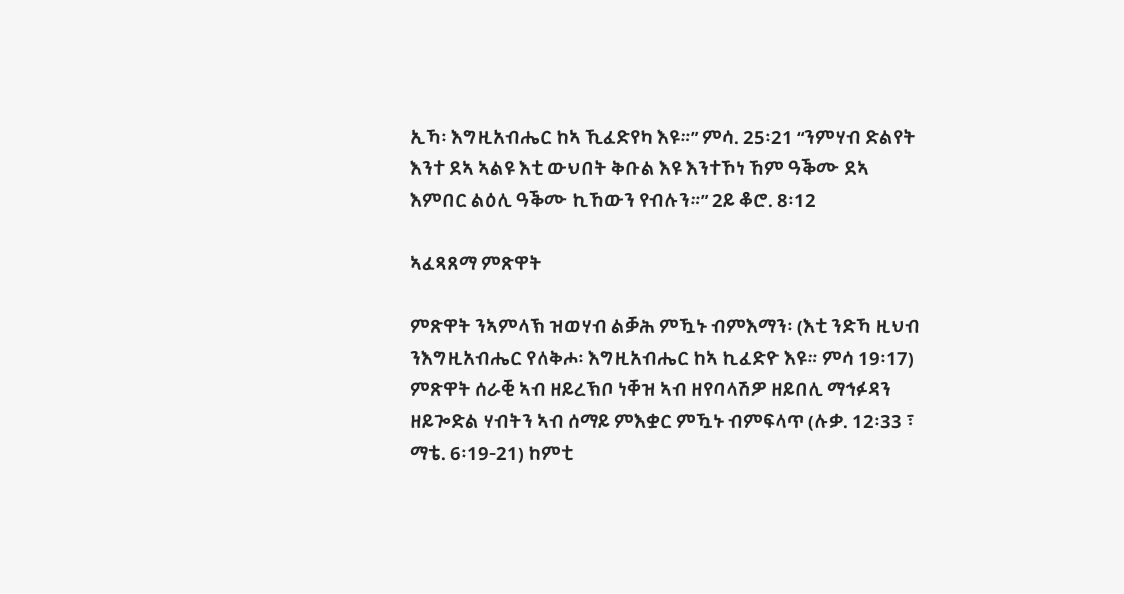ኢኻ፡ እግዚአብሔር ከኣ ኺፈድየካ እዩ።” ምሳ. 25፡21 “ንምሃብ ድልየት እንተ ደኣ ኣልዩ እቲ ውህበት ቅቡል እዩ እንተኾነ ኸም ዓቕሙ ደኣ እምበር ልዕሊ ዓቕሙ ኪኸውን የብሉን።” 2ይ ቆሮ. 8፡12

ኣፈጻጸማ ምጽዋት

ምጽዋት ንኣምላኽ ዝወሃብ ልቓሕ ምዃኑ ብምእማን፡ (እቲ ንድኻ ዚህብ ንእግዚአብሔር የለቅሖ፡ እግዚአብሔር ከኣ ኪፈድዮ እዩ። ምሳ 19፡17) ምጽዋት ሰራቒ ኣብ ዘይረኽቦ ነቐዝ ኣብ ዘየባላሽዎ ዘይበሊ ማኅፉዳን ዘይጐድል ሃብትን ኣብ ሰማይ ምእቋር ምዃኑ ብምፍላጥ (ሉቃ. 12፡33 ፣ ማቴ. 6፡19-21) ከምቲ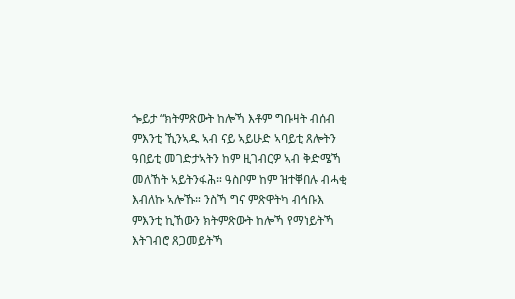ጐይታ “ክትምጽውት ከሎኻ እቶም ግቡዛት ብሰብ ምእንቲ ኺንኣዱ ኣብ ናይ ኣይሁድ ኣባይቲ ጸሎትን ዓበይቲ መገድታኣትን ከም ዚገብርዎ ኣብ ቅድሜኻ መለኸት ኣይትንፋሕ። ዓስቦም ከም ዝተቐበሉ ብሓቂ እብለኩ ኣሎኹ። ንስኻ ግና ምጽዋትካ ብኅቡእ ምእንቲ ኪኸውን ክትምጽውት ከሎኻ የማነይትኻ እትገብሮ ጸጋመይትኻ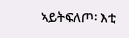ኣይትፍለጦ፡ እቲ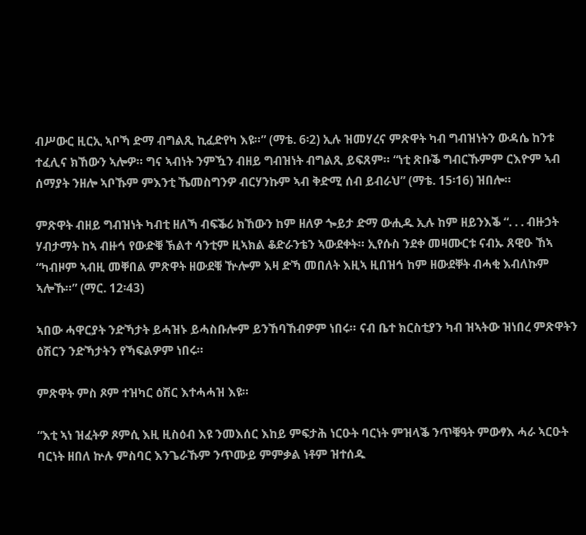ብሥውር ዚርኢ ኣቦኻ ድማ ብግልጺ ኪፈድየካ እዩ።” (ማቴ. 6፡2) ኢሉ ዝመሃረና ምጽዋት ካብ ግብዝነትን ውዳሴ ከንቱ ተፈሊና ክኸውን ኣሎዎ። ግና ኣብነት ንምዃን ብዘይ ግብዝነት ብግልጺ ይፍጸም። “ነቲ ጽቡቕ ግብርኹምም ርእዮም ኣብ ሰማያት ንዘሎ ኣቦኹም ምእንቲ ኼመስግንዎ ብርሃንኩም ኣብ ቅድሚ ሰብ ይብራህ” (ማቴ. 15፡16) ዝበሎ።

ምጽዋት ብዘይ ግብዝነት ካብቲ ዘለኻ ብፍቕሪ ክኸውን ከም ዘለዎ ጐይታ ድማ ውሒዱ ኢሉ ከም ዘይንእቕ “. . . ብዙኃት ሃብታማት ከኣ ብዙኅ የውድቑ ኽልተ ሳንቲም ዚኣክል ቆድራንቴን ኣውደቀት። ኢየሱስ ንደቀ መዛሙርቱ ናብኡ ጸዊዑ ኸኣ “ካብዞም ኣብዚ መቐበል ምጽዋት ዘውደቑ ዅሎም እዛ ድኻ መበለት እዚኣ ዚበዝኅ ከም ዘውደቐት ብሓቂ እብለኩም ኣሎኹ።” (ማር. 12፡43)

ኣበው ሓዋርያት ንድኻታት ይሓዝኑ ይሓስቡሎም ይንኸባኸብዎም ነበሩ። ናብ ቤተ ክርስቲያን ካብ ዝኣትው ዝነበረ ምጽዋትን ዕሽርን ንድኻታትን የኻፍልዎም ነበሩ።

ምጽዋት ምስ ጾም ተዝካር ዕሽር እተሓሓዝ እዩ።

“እቲ ኣነ ዝፈትዎ ጾምሲ እዚ ዚስዕብ እዩ ንመእሰር እከይ ምፍታሕ ነርዑት ባርነት ምዝላቕ ንጥቑዓት ምውፃእ ሓራ ኣርዑት ባርነት ዘበለ ኵሉ ምስባር እንጌራኹም ንጥሙይ ምምቃል ነቶም ዝተሰዱ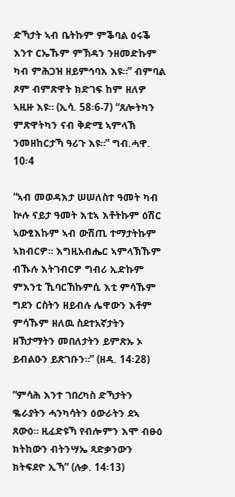ድኻታት ኣብ ቤትኩም ምቕባል ዕሩቕ እንተ ርኤኹም ምኽዳን ንዘመድኩም ካብ ምሕጋዝ ዘይምኅባእ እዩ።” ብምባል ጾም ብምጽዋት ክድገፍ ከም ዘለዎ ኣዚዙ እዩ። (ኢሳ. 58፡6-7) “ጸሎትካን ምጽዋትካን ናብ ቅድሚ ኣምላኽ ንመዘከርታኻ ዓሪጉ እዩ።” ግብ.ሓዋ. 10፡4

“ኣብ መወዳእታ ሠሠለስተ ዓመት ካብ ኵሉ ናይታ ዓመት እቲኣ እቶትኩም ዕሽር ኣውፂእኩም ኣብ ውሽጢ ተማታትኩም ኣክብርዎ። እግዚአብሔር ኣምላኽኹም ብኹሉ እትገብርዎ ግብሪ ኢድኩም ምእንቲ ኺባርኸኩምሲ እቲ ምሳኹም ግደን ርስትን ዘይብሉ ሌዋውን እቶም ምሳኹም ዘለዉ ስደተአኛታትን ዘኽታማትን መበለታትን ይምጽኡ ኦ ይብልዑን ይጽገቡን።” (ዘዳ. 14፡28)

“ምሳሕ እንተ ገበረካስ ድኻታትን ቈራያትን ሓንካሳትን ዕውራትን ደኣ ጸውዕ። ዚፈድዩኻ የብሎምን እሞ ብፁዕ ክትከውን ብትንሣኤ ጻድቃንውን ክትፍደዮ ኢኻ” (ሉቃ. 14፡13)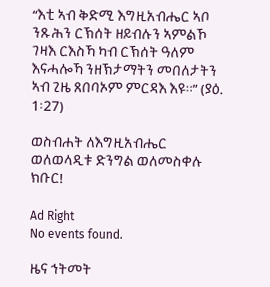“እቲ ኣብ ቅድሚ እግዚአብሔር ኣቦ ንጹሕን ርኽሰት ዘይብሉን ኣምልኾ ገዛእ ርእስኻ ካብ ርኽሰት ዓለም እናሓሎኻ ንዘኽታማትን መበለታትን ኣብ ጊዜ ጸበባኦም ምርዳእ እዩ።” (ያዕ. 1፡27)

ወስብሐት ለእግዚአብሔር ወለወላዲቱ ድንግል ወለመስቀሉ ክቡር!

Ad Right
No events found.

ዜና ኅትመት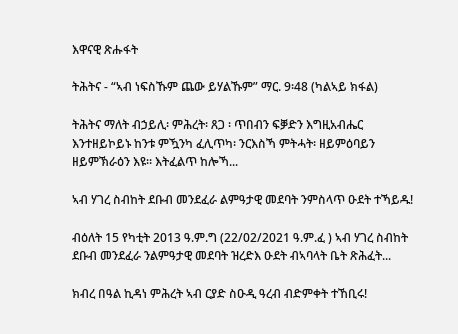እዋናዊ ጽሑፋት

ትሕትና - “ኣብ ነፍስኹም ጨው ይሃልኹም” ማር. 9፡48 (ካልኣይ ክፋል)

ትሕትና ማለት ብኃይሊ፡ ምሕረት፡ ጸጋ ፡ ጥበብን ፍቓድን እግዚአብሔር እንተዘይኮይኑ ከንቱ ምዃንካ ፈሊጥካ፡ ንርእስኻ ምትሓት፡ ዘይምዕባይን ዘይምኽራዕን እዩ። እትፈልጥ ከሎኻ...

ኣብ ሃገረ ስብከት ደቡብ መንደፈራ ልምዓታዊ መደባት ንምስላጥ ዑደት ተኻይዱ!

ብዕለት 15 የካቲት 2013 ዓ.ም.ግ (22/02/2021 ዓ.ም.ፈ ) ኣብ ሃገረ ስብከት ደቡብ መንደፈራ ንልምዓታዊ መደባት ዝረድእ ዑደት ብኣባላት ቤት ጽሕፈት...

ክብረ በዓል ኪዳነ ምሕረት ኣብ ርያድ ስዑዲ ዓረብ ብድምቀት ተኸቢሩ!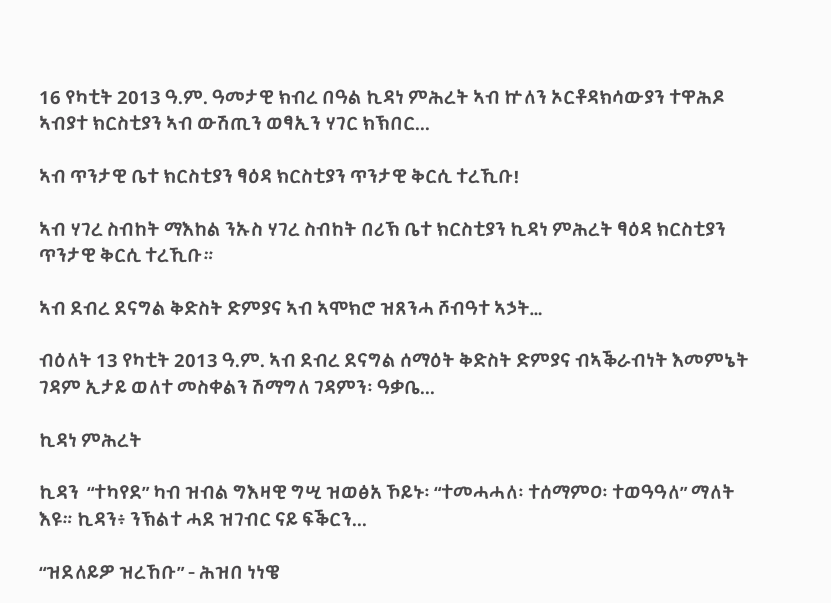16 የካቲት 2013 ዓ.ም. ዓመታዊ ክብረ በዓል ኪዳነ ምሕረት ኣብ ኵለን ኦርቶዳክሳውያን ተዋሕዶ ኣብያተ ክርስቲያን ኣብ ውሽጢን ወፃኢን ሃገር ክኽበር...

ኣብ ጥንታዊ ቤተ ክርስቲያን ፃዕዳ ክርስቲያን ጥንታዊ ቅርሲ ተረኺቡ!

ኣብ ሃገረ ስብከት ማእከል ንኡስ ሃገረ ስብከት በሪኽ ቤተ ክርስቲያን ኪዳነ ምሕረት ፃዕዳ ክርስቲያን ጥንታዊ ቅርሲ ተረኺቡ።

ኣብ ደብረ ደናግል ቅድስት ድምያና ኣብ ኣሞክሮ ዝጸንሓ ሾብዓተ ኣኃት…

ብዕለት 13 የካቲት 2013 ዓ.ም. ኣብ ደብረ ደናግል ሰማዕት ቅድስት ድምያና ብኣቕራብነት እመምኔት ገዳም ኢታይ ወለተ መስቀልን ሽማግለ ገዳምን፡ ዓቃቤ...

ኪዳነ ምሕረት

ኪዳን  “ተካየደ” ካብ ዝብል ግእዛዊ ግሢ ዝወፅአ ኾይኑ፡ “ተመሓሓለ፡ ተሰማምዐ፡ ተወዓዓለ” ማለት እዩ። ኪዳን፥ ንኽልተ ሓደ ዝገብር ናይ ፍቕርን...

“ዝደለይዎ ዝረኸቡ” - ሕዝበ ነነዌ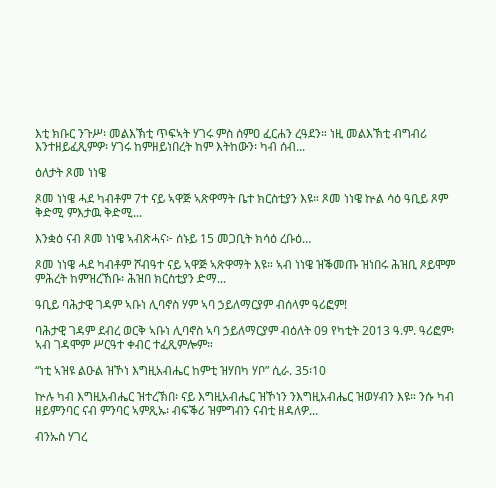እቲ ክቡር ንጉሥ፡ መልእኽቲ ጥፍኣት ሃገሩ ምስ ሰምዐ ፈርሐን ረዓደን። ነዚ መልእኽቲ ብግብሪ እንተዘይፈጺምዎ፡ ሃገሩ ከምዘይነበረት ከም እትከውን፡ ካብ ሰብ...

ዕለታት ጾመ ነነዌ

ጾመ ነነዌ ሓደ ካብቶም 7ተ ናይ ኣዋጅ ኣጽዋማት ቤተ ክርስቲያን እዩ። ጾመ ነነዌ ኵል ሳዕ ዓቢይ ጾም ቅድሚ ምእታዉ ቅድሚ...

እንቋዕ ናብ ጾመ ነነዌ ኣብጽሓና፦ ሰኑይ 15 መጋቢት ክሳዕ ረቡዕ…

ጾመ ነነዌ ሓደ ካብቶም ሾብዓተ ናይ ኣዋጅ ኣጽዋማት እዩ። ኣብ ነነዌ ዝቕመጡ ዝነበሩ ሕዝቢ ጾይሞም ምሕረት ከምዝረኸቡ፡ ሕዝበ ክርስቲያን ድማ...

ዓቢይ ባሕታዊ ገዳም ኣቡነ ሊባኖስ ሃም ኣባ ኃይለማርያም ብሰላም ዓሪፎም!

ባሕታዊ ገዳም ደብረ ወርቅ ኣቡነ ሊባኖስ ኣባ ኃይለማርያም ብዕለት 09 የካቲት 2013 ዓ.ም. ዓሪፎም፡ ኣብ ገዳሞም ሥርዓተ ቀብር ተፈጺምሎም።

“ነቲ ኣዝዩ ልዑል ዝኾነ እግዚአብሔር ከምቲ ዝሃበካ ሃቦ” ሲራ. 35፡10

ኵሉ ካብ እግዚአብሔር ዝተረኽበ፡ ናይ እግዚአብሔር ዝኾነን ንእግዚአብሔር ዝወሃብን እዩ። ንሱ ካብ ዘይምንባር ናብ ምንባር ኣምጺኡ፡ ብፍቕሪ ዝምግብን ናብቲ ዘዳለዎ...

ብንኡስ ሃገረ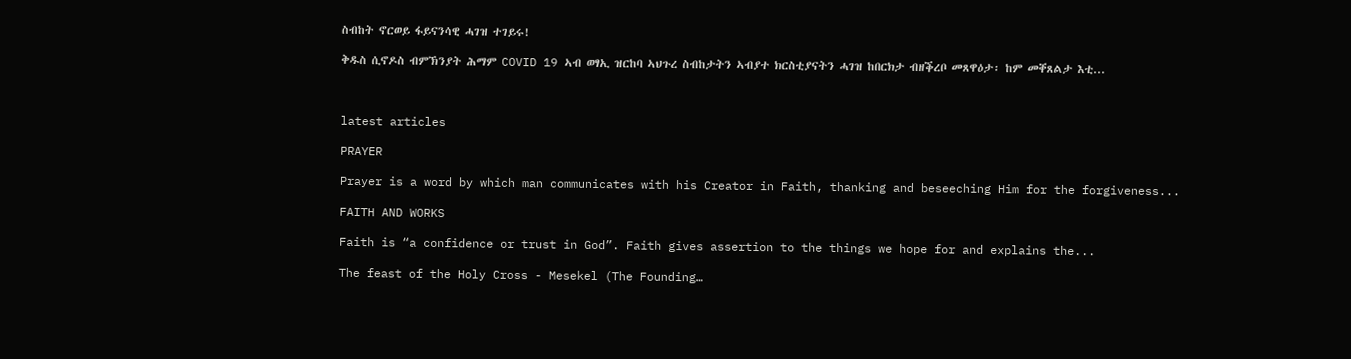ስብከት ኖርወይ ፋይናንሳዊ ሓገዝ ተገይሩ!

ቅዱስ ሲኖዶስ ብምኽንያት ሕማም COVID 19 ኣብ ወፃኢ ዝርከባ ኣህጉረ ስብከታትን ኣብያተ ክርስቲያናትን ሓገዝ ከበርክታ ብዘቕረቦ መጸዋዕታ፡ ከም መቐጸልታ እቲ...



latest articles

PRAYER

Prayer is a word by which man communicates with his Creator in Faith, thanking and beseeching Him for the forgiveness...

FAITH AND WORKS

Faith is “a confidence or trust in God”. Faith gives assertion to the things we hope for and explains the...

The feast of the Holy Cross - Mesekel (The Founding…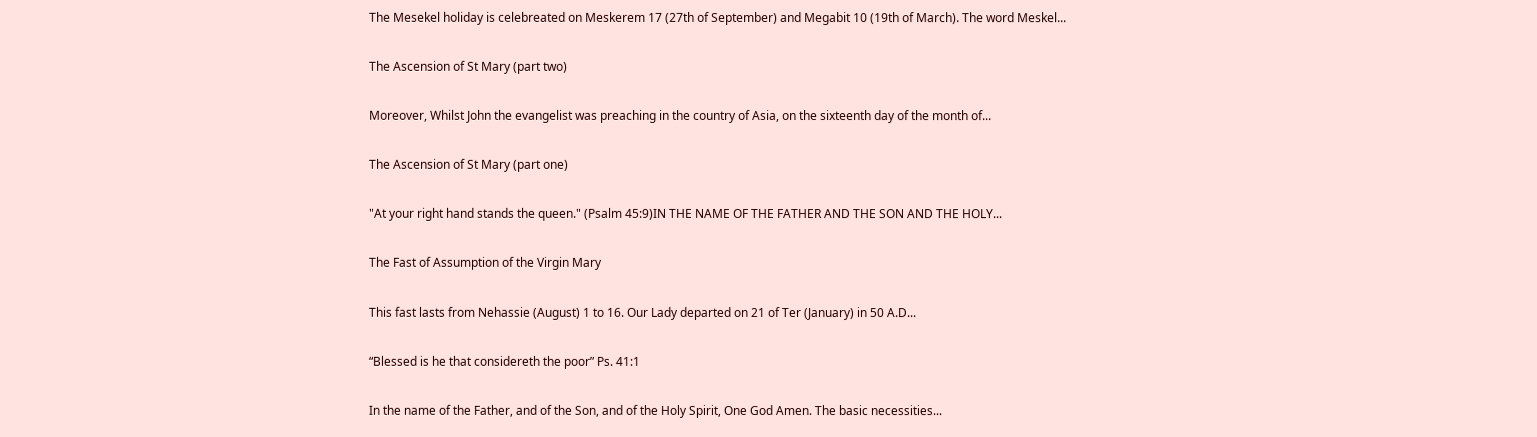The Mesekel holiday is celebreated on Meskerem 17 (27th of September) and Megabit 10 (19th of March). The word Meskel...

The Ascension of St Mary (part two)

Moreover, Whilst John the evangelist was preaching in the country of Asia, on the sixteenth day of the month of...

The Ascension of St Mary (part one)

"At your right hand stands the queen." (Psalm 45:9)IN THE NAME OF THE FATHER AND THE SON AND THE HOLY...

The Fast of Assumption of the Virgin Mary

This fast lasts from Nehassie (August) 1 to 16. Our Lady departed on 21 of Ter (January) in 50 A.D...

“Blessed is he that considereth the poor” Ps. 41:1

In the name of the Father, and of the Son, and of the Holy Spirit, One God Amen. The basic necessities...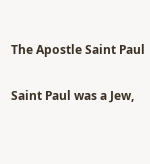The Apostle Saint Paul

Saint Paul was a Jew,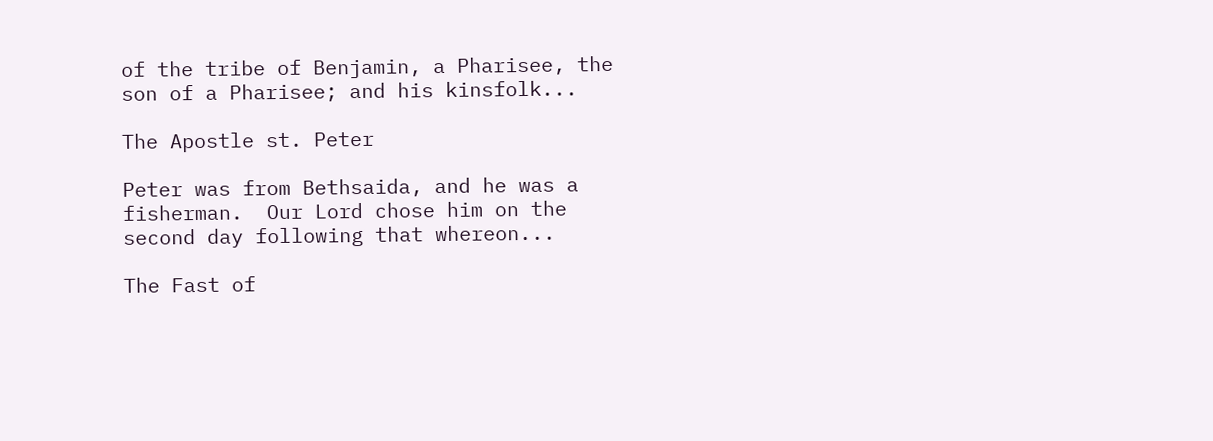of the tribe of Benjamin, a Pharisee, the son of a Pharisee; and his kinsfolk...

The Apostle st. Peter

Peter was from Bethsaida, and he was a fisherman.  Our Lord chose him on the second day following that whereon...

The Fast of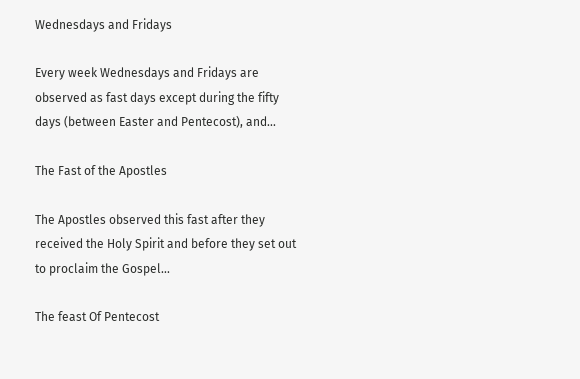Wednesdays and Fridays

Every week Wednesdays and Fridays are observed as fast days except during the fifty days (between Easter and Pentecost), and...

The Fast of the Apostles

The Apostles observed this fast after they received the Holy Spirit and before they set out to proclaim the Gospel...

The feast Of Pentecost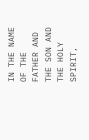IN THE NAME OF THE FATHER AND THE SON AND THE HOLY SPIRIT,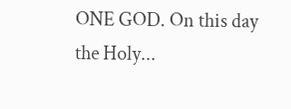ONE GOD. On this day the Holy...